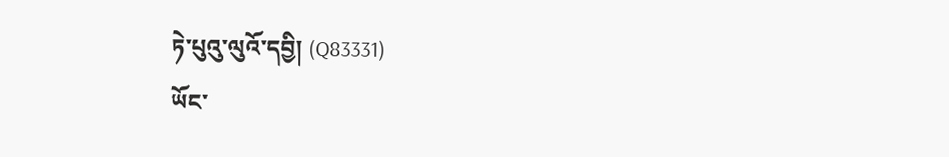ཏེ་པུའུ་ལུའོ་དབྱི། (Q83331)
ཡོང་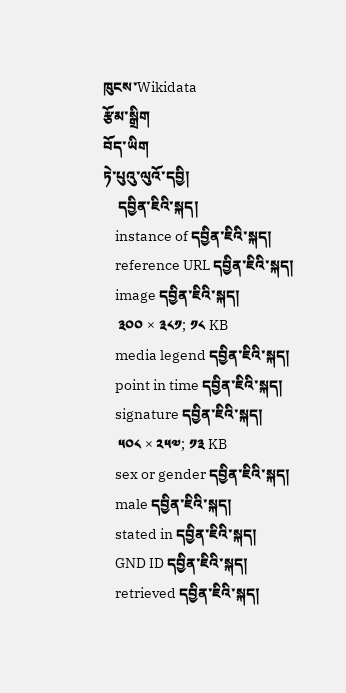ཁུངས་Wikidata
རྩོམ་སྒྲིག
བོད་ཡིག
ཏེ་པུའུ་ལུའོ་དབྱི།
    དབྱིན་ཇིའི་སྐད།
    instance of དབྱིན་ཇིའི་སྐད།
    reference URL དབྱིན་ཇིའི་སྐད།
    image དབྱིན་ཇིའི་སྐད།
    ༣༠༠ × ༣༨༡; ༡༨ KB
    media legend དབྱིན་ཇིའི་སྐད།
    point in time དབྱིན་ཇིའི་སྐད།
    signature དབྱིན་ཇིའི་སྐད།
    ༥༠༨ × ༢༥༧; ༡༣ KB
    sex or gender དབྱིན་ཇིའི་སྐད།
    male དབྱིན་ཇིའི་སྐད།
    stated in དབྱིན་ཇིའི་སྐད།
    GND ID དབྱིན་ཇིའི་སྐད།
    retrieved དབྱིན་ཇིའི་སྐད།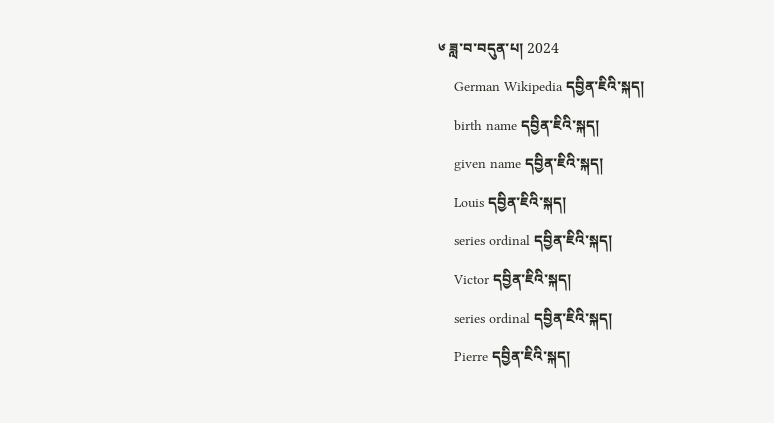༦ ཟླ་བ་བདུན་པ། 2024
    German Wikipedia དབྱིན་ཇིའི་སྐད།
    birth name དབྱིན་ཇིའི་སྐད།
    given name དབྱིན་ཇིའི་སྐད།
    Louis དབྱིན་ཇིའི་སྐད།
    series ordinal དབྱིན་ཇིའི་སྐད།
    Victor དབྱིན་ཇིའི་སྐད།
    series ordinal དབྱིན་ཇིའི་སྐད།
    Pierre དབྱིན་ཇིའི་སྐད།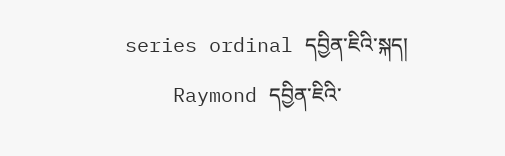series ordinal དབྱིན་ཇིའི་སྐད།
    Raymond དབྱིན་ཇིའི་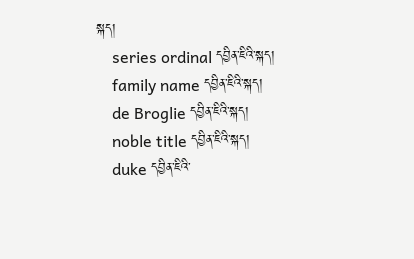སྐད།
    series ordinal དབྱིན་ཇིའི་སྐད།
    family name དབྱིན་ཇིའི་སྐད།
    de Broglie དབྱིན་ཇིའི་སྐད།
    noble title དབྱིན་ཇིའི་སྐད།
    duke དབྱིན་ཇིའི་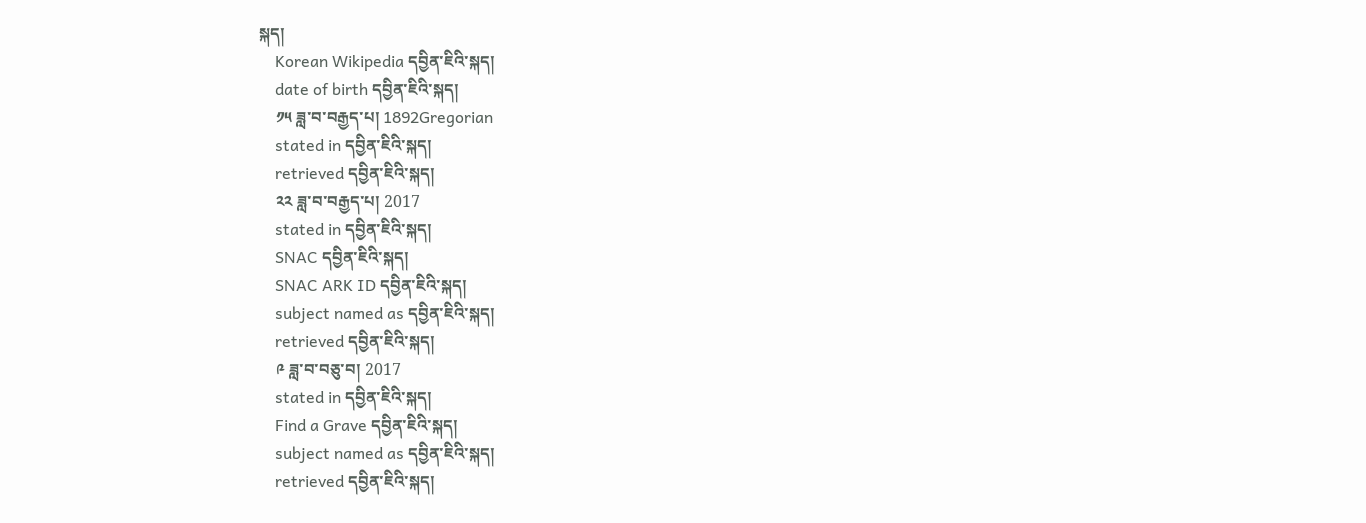སྐད།
    Korean Wikipedia དབྱིན་ཇིའི་སྐད།
    date of birth དབྱིན་ཇིའི་སྐད།
    ༡༥ ཟླ་བ་བརྒྱད་པ། 1892Gregorian
    stated in དབྱིན་ཇིའི་སྐད།
    retrieved དབྱིན་ཇིའི་སྐད།
    ༢༢ ཟླ་བ་བརྒྱད་པ། 2017
    stated in དབྱིན་ཇིའི་སྐད།
    SNAC དབྱིན་ཇིའི་སྐད།
    SNAC ARK ID དབྱིན་ཇིའི་སྐད།
    subject named as དབྱིན་ཇིའི་སྐད།
    retrieved དབྱིན་ཇིའི་སྐད།
    ༩ ཟླ་བ་བཅུ་བ། 2017
    stated in དབྱིན་ཇིའི་སྐད།
    Find a Grave དབྱིན་ཇིའི་སྐད།
    subject named as དབྱིན་ཇིའི་སྐད།
    retrieved དབྱིན་ཇིའི་སྐད།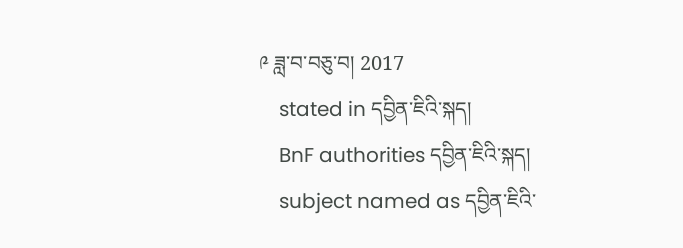༩ ཟླ་བ་བཅུ་བ། 2017
    stated in དབྱིན་ཇིའི་སྐད།
    BnF authorities དབྱིན་ཇིའི་སྐད།
    subject named as དབྱིན་ཇིའི་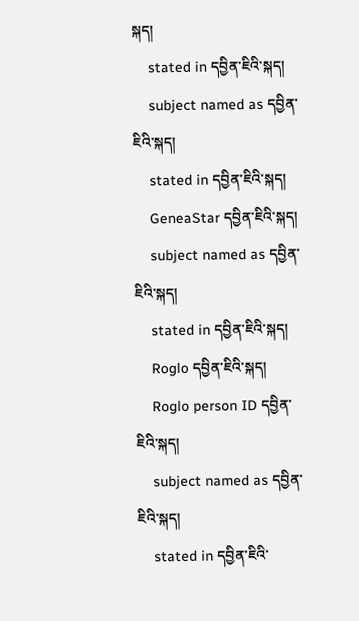སྐད།
    stated in དབྱིན་ཇིའི་སྐད།
    subject named as དབྱིན་ཇིའི་སྐད།
    stated in དབྱིན་ཇིའི་སྐད།
    GeneaStar དབྱིན་ཇིའི་སྐད།
    subject named as དབྱིན་ཇིའི་སྐད།
    stated in དབྱིན་ཇིའི་སྐད།
    Roglo དབྱིན་ཇིའི་སྐད།
    Roglo person ID དབྱིན་ཇིའི་སྐད།
    subject named as དབྱིན་ཇིའི་སྐད།
    stated in དབྱིན་ཇིའི་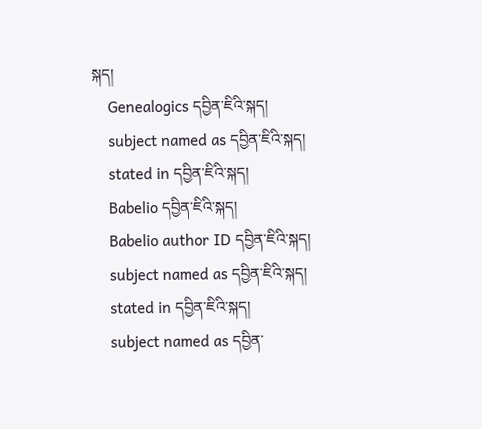སྐད།
    Genealogics དབྱིན་ཇིའི་སྐད།
    subject named as དབྱིན་ཇིའི་སྐད།
    stated in དབྱིན་ཇིའི་སྐད།
    Babelio དབྱིན་ཇིའི་སྐད།
    Babelio author ID དབྱིན་ཇིའི་སྐད།
    subject named as དབྱིན་ཇིའི་སྐད།
    stated in དབྱིན་ཇིའི་སྐད།
    subject named as དབྱིན་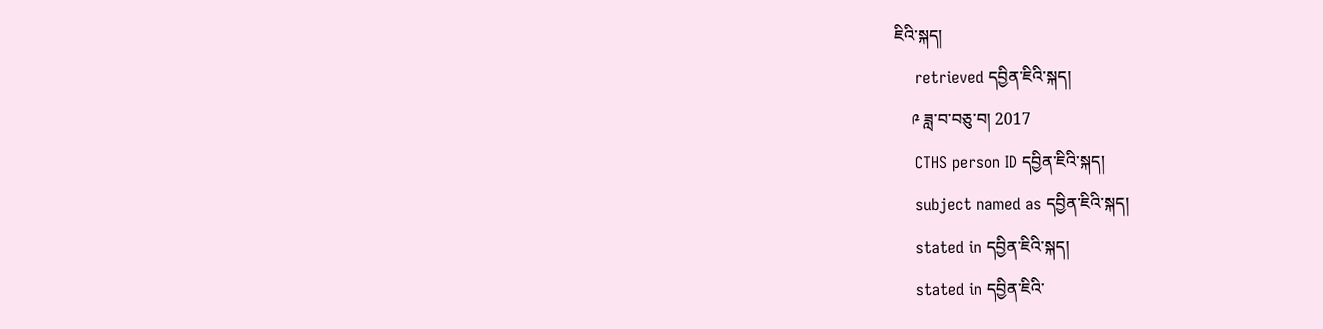ཇིའི་སྐད།
    retrieved དབྱིན་ཇིའི་སྐད།
    ༩ ཟླ་བ་བཅུ་བ། 2017
    CTHS person ID དབྱིན་ཇིའི་སྐད།
    subject named as དབྱིན་ཇིའི་སྐད།
    stated in དབྱིན་ཇིའི་སྐད།
    stated in དབྱིན་ཇིའི་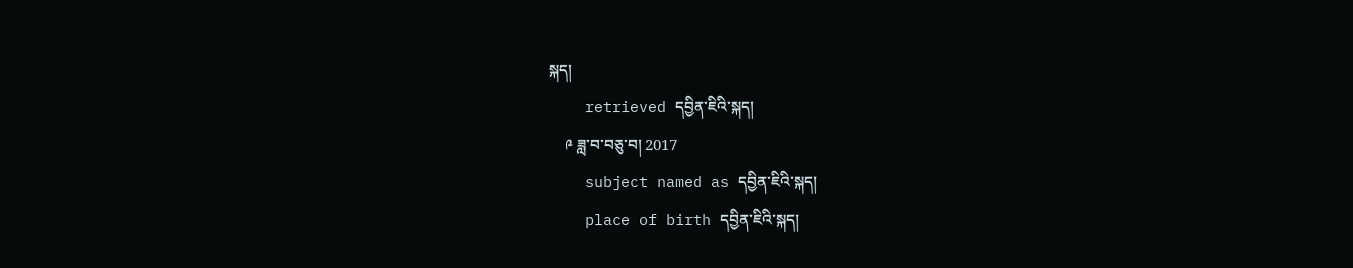སྐད།
    retrieved དབྱིན་ཇིའི་སྐད།
    ༩ ཟླ་བ་བཅུ་བ། 2017
    subject named as དབྱིན་ཇིའི་སྐད།
    place of birth དབྱིན་ཇིའི་སྐད།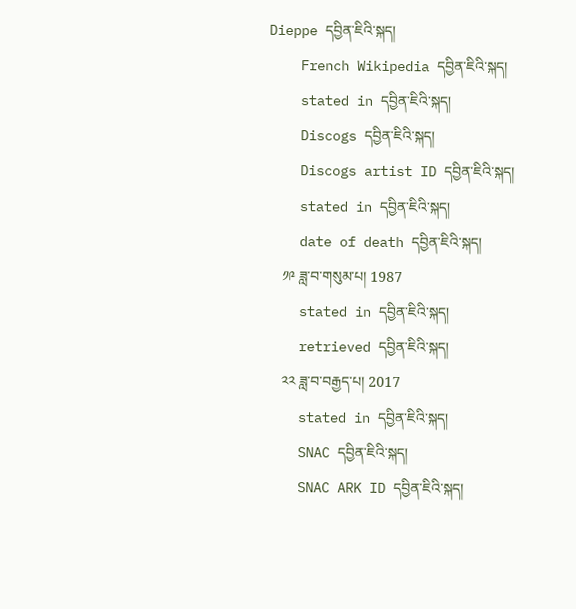Dieppe དབྱིན་ཇིའི་སྐད།
    French Wikipedia དབྱིན་ཇིའི་སྐད།
    stated in དབྱིན་ཇིའི་སྐད།
    Discogs དབྱིན་ཇིའི་སྐད།
    Discogs artist ID དབྱིན་ཇིའི་སྐད།
    stated in དབྱིན་ཇིའི་སྐད།
    date of death དབྱིན་ཇིའི་སྐད།
    ༡༩ ཟླ་བ་གསུམ་པ། 1987
    stated in དབྱིན་ཇིའི་སྐད།
    retrieved དབྱིན་ཇིའི་སྐད།
    ༢༢ ཟླ་བ་བརྒྱད་པ། 2017
    stated in དབྱིན་ཇིའི་སྐད།
    SNAC དབྱིན་ཇིའི་སྐད།
    SNAC ARK ID དབྱིན་ཇིའི་སྐད།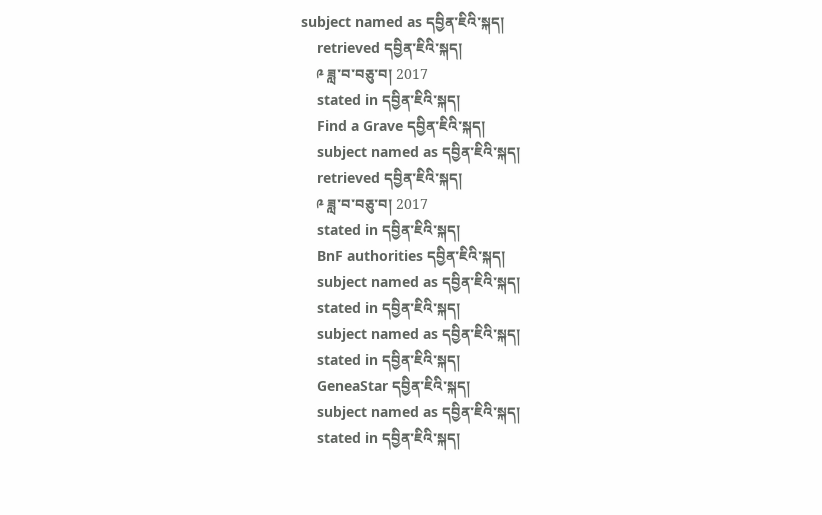subject named as དབྱིན་ཇིའི་སྐད།
    retrieved དབྱིན་ཇིའི་སྐད།
    ༩ ཟླ་བ་བཅུ་བ། 2017
    stated in དབྱིན་ཇིའི་སྐད།
    Find a Grave དབྱིན་ཇིའི་སྐད།
    subject named as དབྱིན་ཇིའི་སྐད།
    retrieved དབྱིན་ཇིའི་སྐད།
    ༩ ཟླ་བ་བཅུ་བ། 2017
    stated in དབྱིན་ཇིའི་སྐད།
    BnF authorities དབྱིན་ཇིའི་སྐད།
    subject named as དབྱིན་ཇིའི་སྐད།
    stated in དབྱིན་ཇིའི་སྐད།
    subject named as དབྱིན་ཇིའི་སྐད།
    stated in དབྱིན་ཇིའི་སྐད།
    GeneaStar དབྱིན་ཇིའི་སྐད།
    subject named as དབྱིན་ཇིའི་སྐད།
    stated in དབྱིན་ཇིའི་སྐད།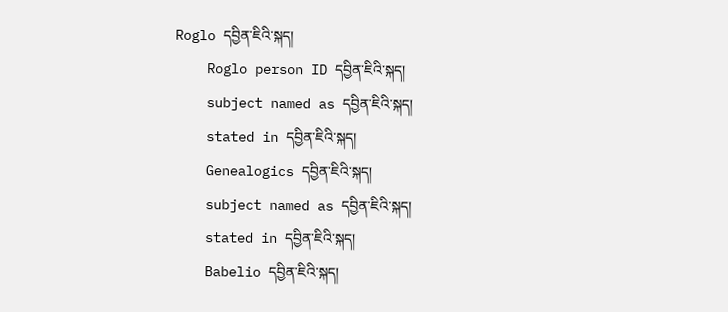Roglo དབྱིན་ཇིའི་སྐད།
    Roglo person ID དབྱིན་ཇིའི་སྐད།
    subject named as དབྱིན་ཇིའི་སྐད།
    stated in དབྱིན་ཇིའི་སྐད།
    Genealogics དབྱིན་ཇིའི་སྐད།
    subject named as དབྱིན་ཇིའི་སྐད།
    stated in དབྱིན་ཇིའི་སྐད།
    Babelio དབྱིན་ཇིའི་སྐད།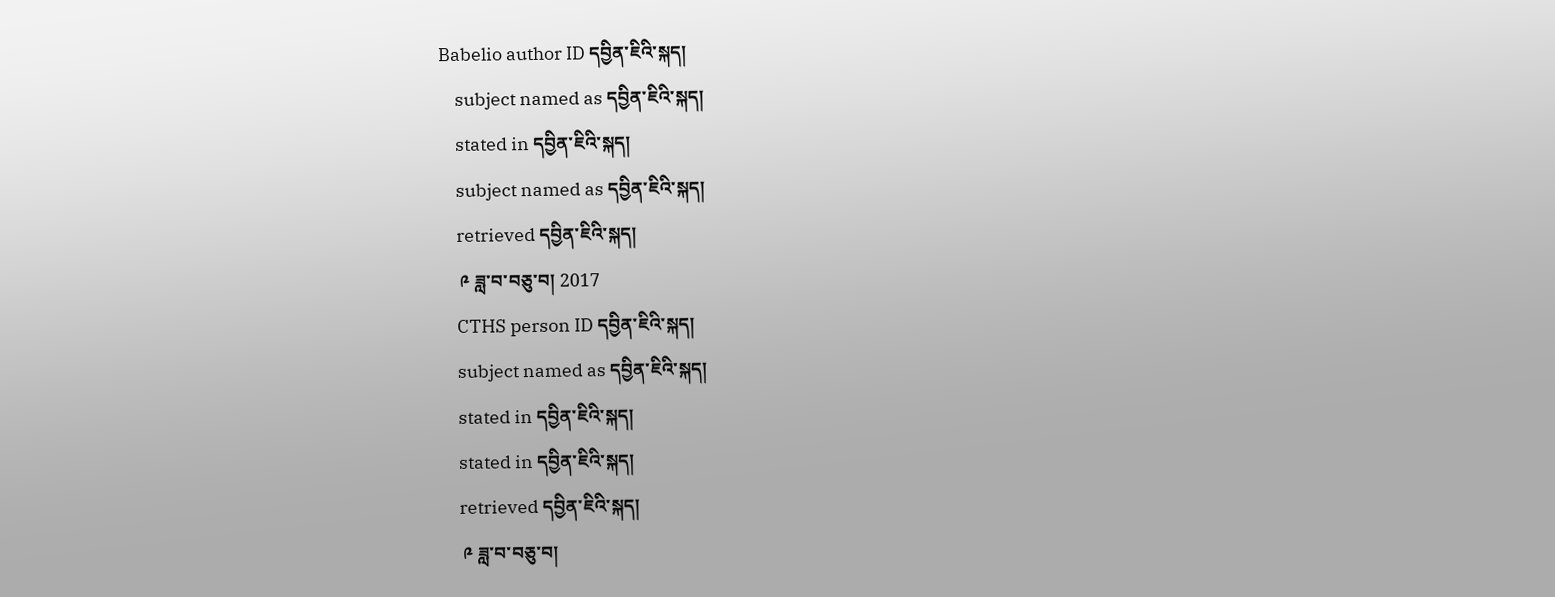Babelio author ID དབྱིན་ཇིའི་སྐད།
    subject named as དབྱིན་ཇིའི་སྐད།
    stated in དབྱིན་ཇིའི་སྐད།
    subject named as དབྱིན་ཇིའི་སྐད།
    retrieved དབྱིན་ཇིའི་སྐད།
    ༩ ཟླ་བ་བཅུ་བ། 2017
    CTHS person ID དབྱིན་ཇིའི་སྐད།
    subject named as དབྱིན་ཇིའི་སྐད།
    stated in དབྱིན་ཇིའི་སྐད།
    stated in དབྱིན་ཇིའི་སྐད།
    retrieved དབྱིན་ཇིའི་སྐད།
    ༩ ཟླ་བ་བཅུ་བ།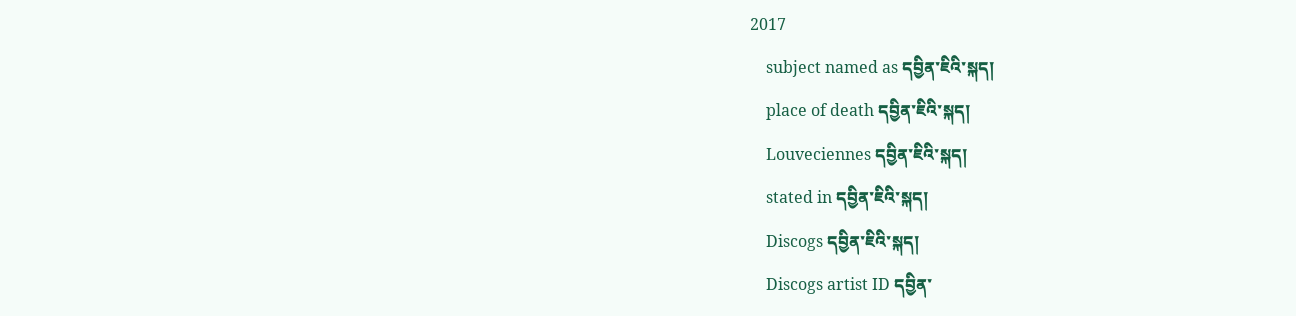2017
    subject named as དབྱིན་ཇིའི་སྐད།
    place of death དབྱིན་ཇིའི་སྐད།
    Louveciennes དབྱིན་ཇིའི་སྐད།
    stated in དབྱིན་ཇིའི་སྐད།
    Discogs དབྱིན་ཇིའི་སྐད།
    Discogs artist ID དབྱིན་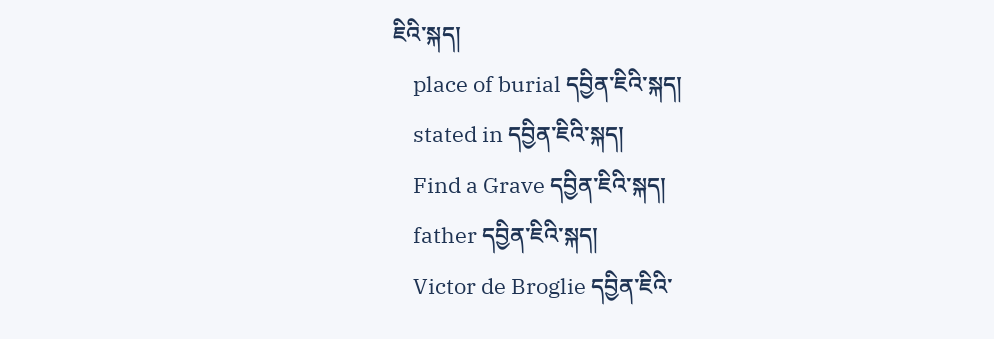ཇིའི་སྐད།
    place of burial དབྱིན་ཇིའི་སྐད།
    stated in དབྱིན་ཇིའི་སྐད།
    Find a Grave དབྱིན་ཇིའི་སྐད།
    father དབྱིན་ཇིའི་སྐད།
    Victor de Broglie དབྱིན་ཇིའི་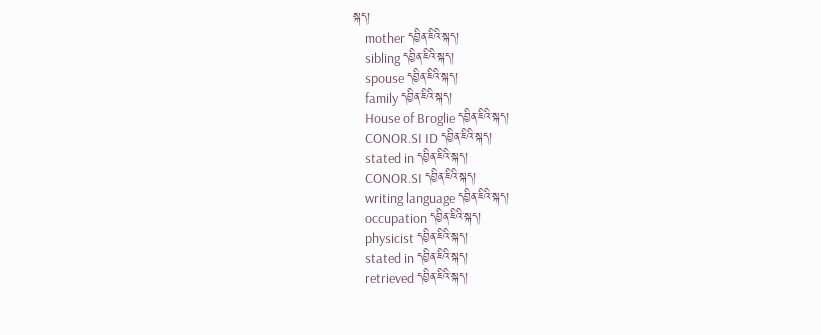སྐད།
    mother དབྱིན་ཇིའི་སྐད།
    sibling དབྱིན་ཇིའི་སྐད།
    spouse དབྱིན་ཇིའི་སྐད།
    family དབྱིན་ཇིའི་སྐད།
    House of Broglie དབྱིན་ཇིའི་སྐད།
    CONOR.SI ID དབྱིན་ཇིའི་སྐད།
    stated in དབྱིན་ཇིའི་སྐད།
    CONOR.SI དབྱིན་ཇིའི་སྐད།
    writing language དབྱིན་ཇིའི་སྐད།
    occupation དབྱིན་ཇིའི་སྐད།
    physicist དབྱིན་ཇིའི་སྐད།
    stated in དབྱིན་ཇིའི་སྐད།
    retrieved དབྱིན་ཇིའི་སྐད།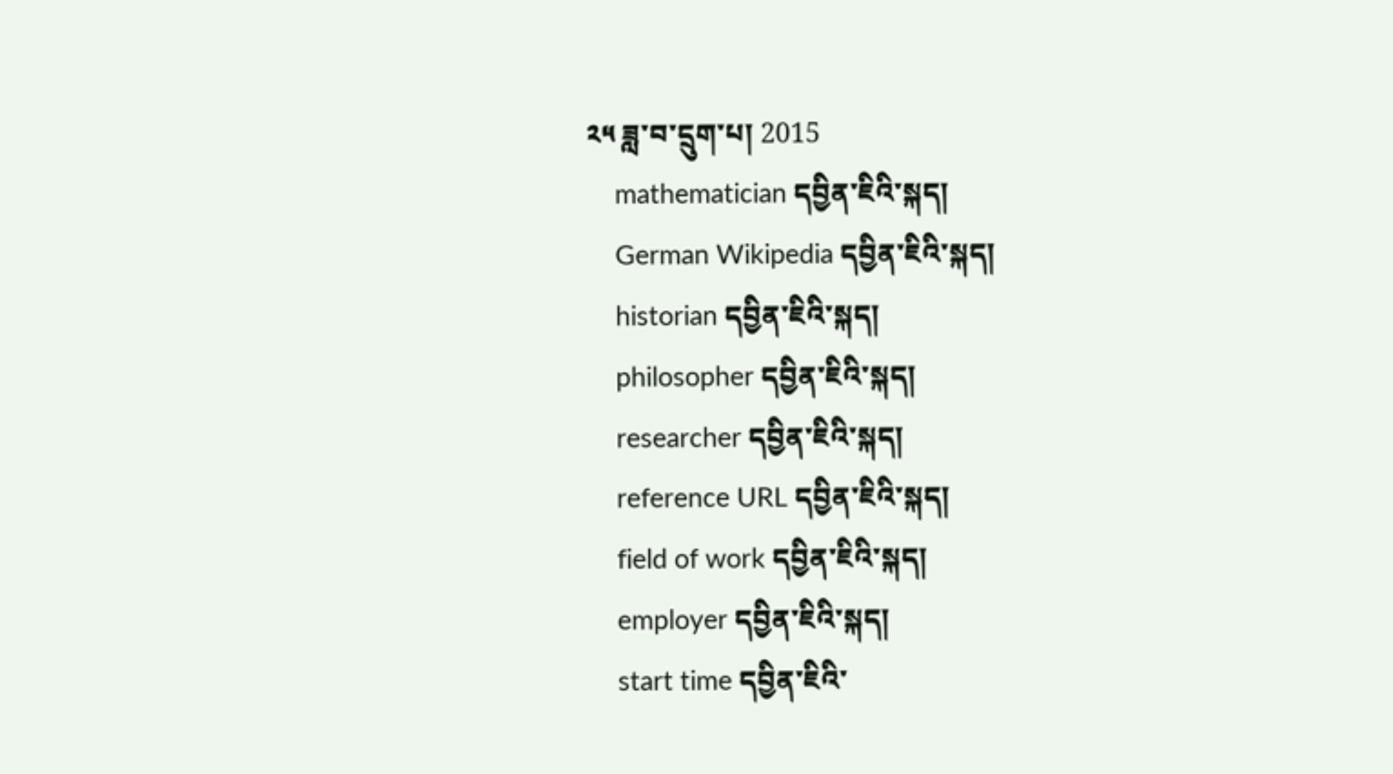༢༥ ཟླ་བ་དྲུག་པ། 2015
    mathematician དབྱིན་ཇིའི་སྐད།
    German Wikipedia དབྱིན་ཇིའི་སྐད།
    historian དབྱིན་ཇིའི་སྐད།
    philosopher དབྱིན་ཇིའི་སྐད།
    researcher དབྱིན་ཇིའི་སྐད།
    reference URL དབྱིན་ཇིའི་སྐད།
    field of work དབྱིན་ཇིའི་སྐད།
    employer དབྱིན་ཇིའི་སྐད།
    start time དབྱིན་ཇིའི་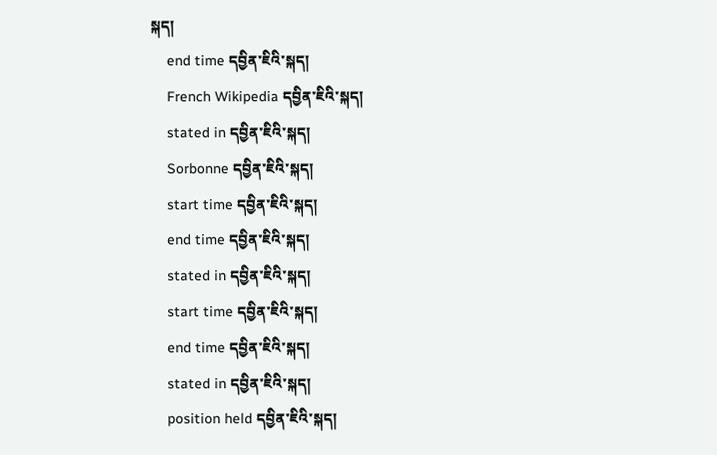སྐད།
    end time དབྱིན་ཇིའི་སྐད།
    French Wikipedia དབྱིན་ཇིའི་སྐད།
    stated in དབྱིན་ཇིའི་སྐད།
    Sorbonne དབྱིན་ཇིའི་སྐད།
    start time དབྱིན་ཇིའི་སྐད།
    end time དབྱིན་ཇིའི་སྐད།
    stated in དབྱིན་ཇིའི་སྐད།
    start time དབྱིན་ཇིའི་སྐད།
    end time དབྱིན་ཇིའི་སྐད།
    stated in དབྱིན་ཇིའི་སྐད།
    position held དབྱིན་ཇིའི་སྐད།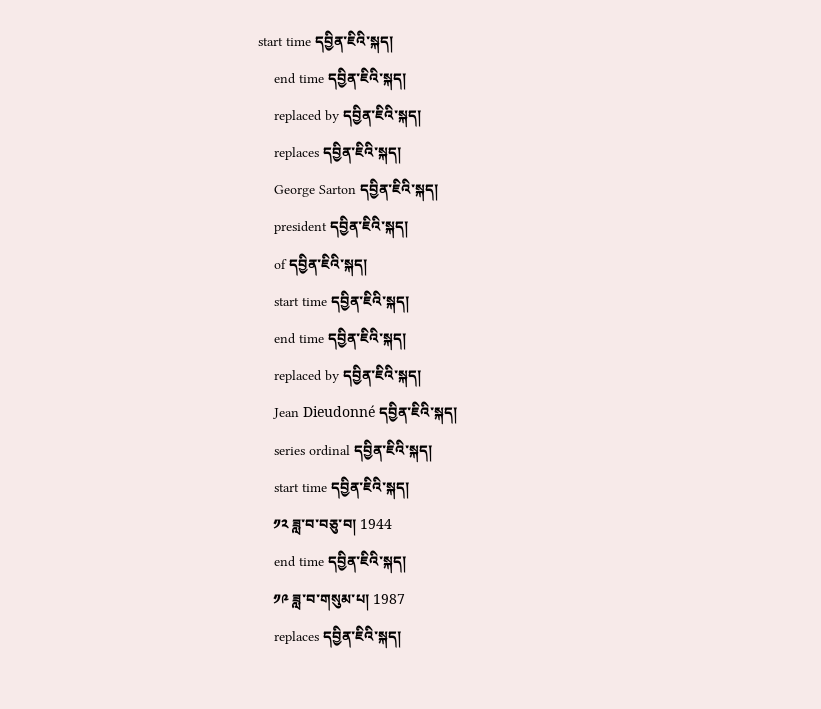start time དབྱིན་ཇིའི་སྐད།
    end time དབྱིན་ཇིའི་སྐད།
    replaced by དབྱིན་ཇིའི་སྐད།
    replaces དབྱིན་ཇིའི་སྐད།
    George Sarton དབྱིན་ཇིའི་སྐད།
    president དབྱིན་ཇིའི་སྐད།
    of དབྱིན་ཇིའི་སྐད།
    start time དབྱིན་ཇིའི་སྐད།
    end time དབྱིན་ཇིའི་སྐད།
    replaced by དབྱིན་ཇིའི་སྐད།
    Jean Dieudonné དབྱིན་ཇིའི་སྐད།
    series ordinal དབྱིན་ཇིའི་སྐད།
    start time དབྱིན་ཇིའི་སྐད།
    ༡༢ ཟླ་བ་བཅུ་བ། 1944
    end time དབྱིན་ཇིའི་སྐད།
    ༡༩ ཟླ་བ་གསུམ་པ། 1987
    replaces དབྱིན་ཇིའི་སྐད།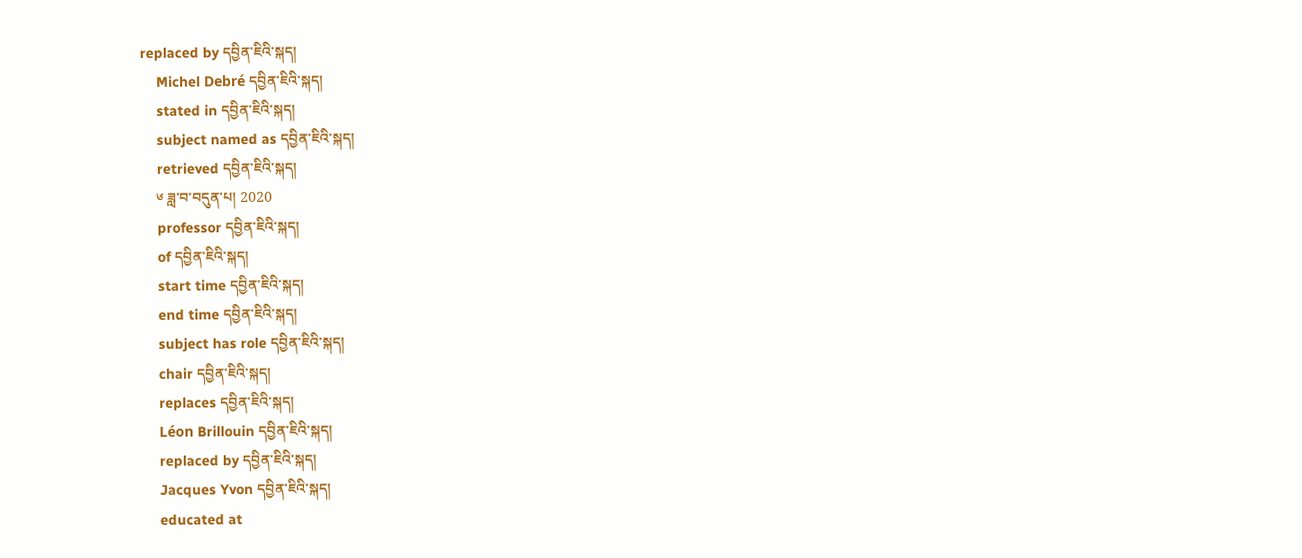replaced by དབྱིན་ཇིའི་སྐད།
    Michel Debré དབྱིན་ཇིའི་སྐད།
    stated in དབྱིན་ཇིའི་སྐད།
    subject named as དབྱིན་ཇིའི་སྐད།
    retrieved དབྱིན་ཇིའི་སྐད།
    ༦ ཟླ་བ་བདུན་པ། 2020
    professor དབྱིན་ཇིའི་སྐད།
    of དབྱིན་ཇིའི་སྐད།
    start time དབྱིན་ཇིའི་སྐད།
    end time དབྱིན་ཇིའི་སྐད།
    subject has role དབྱིན་ཇིའི་སྐད།
    chair དབྱིན་ཇིའི་སྐད།
    replaces དབྱིན་ཇིའི་སྐད།
    Léon Brillouin དབྱིན་ཇིའི་སྐད།
    replaced by དབྱིན་ཇིའི་སྐད།
    Jacques Yvon དབྱིན་ཇིའི་སྐད།
    educated at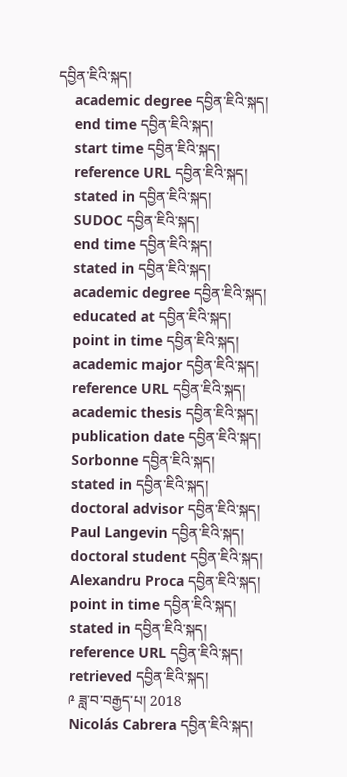དབྱིན་ཇིའི་སྐད།
    academic degree དབྱིན་ཇིའི་སྐད།
    end time དབྱིན་ཇིའི་སྐད།
    start time དབྱིན་ཇིའི་སྐད།
    reference URL དབྱིན་ཇིའི་སྐད།
    stated in དབྱིན་ཇིའི་སྐད།
    SUDOC དབྱིན་ཇིའི་སྐད།
    end time དབྱིན་ཇིའི་སྐད།
    stated in དབྱིན་ཇིའི་སྐད།
    academic degree དབྱིན་ཇིའི་སྐད།
    educated at དབྱིན་ཇིའི་སྐད།
    point in time དབྱིན་ཇིའི་སྐད།
    academic major དབྱིན་ཇིའི་སྐད།
    reference URL དབྱིན་ཇིའི་སྐད།
    academic thesis དབྱིན་ཇིའི་སྐད།
    publication date དབྱིན་ཇིའི་སྐད།
    Sorbonne དབྱིན་ཇིའི་སྐད།
    stated in དབྱིན་ཇིའི་སྐད།
    doctoral advisor དབྱིན་ཇིའི་སྐད།
    Paul Langevin དབྱིན་ཇིའི་སྐད།
    doctoral student དབྱིན་ཇིའི་སྐད།
    Alexandru Proca དབྱིན་ཇིའི་སྐད།
    point in time དབྱིན་ཇིའི་སྐད།
    stated in དབྱིན་ཇིའི་སྐད།
    reference URL དབྱིན་ཇིའི་སྐད།
    retrieved དབྱིན་ཇིའི་སྐད།
    ༩ ཟླ་བ་བརྒྱད་པ། 2018
    Nicolás Cabrera དབྱིན་ཇིའི་སྐད།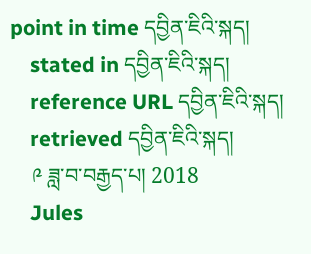point in time དབྱིན་ཇིའི་སྐད།
    stated in དབྱིན་ཇིའི་སྐད།
    reference URL དབྱིན་ཇིའི་སྐད།
    retrieved དབྱིན་ཇིའི་སྐད།
    ༩ ཟླ་བ་བརྒྱད་པ། 2018
    Jules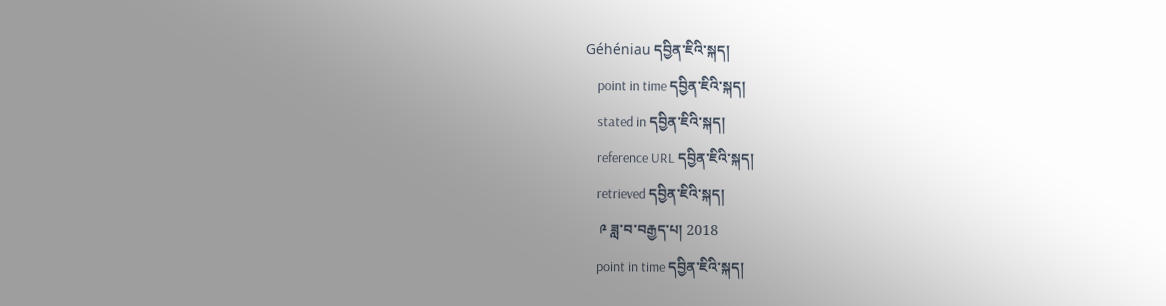Géhéniau དབྱིན་ཇིའི་སྐད།
    point in time དབྱིན་ཇིའི་སྐད།
    stated in དབྱིན་ཇིའི་སྐད།
    reference URL དབྱིན་ཇིའི་སྐད།
    retrieved དབྱིན་ཇིའི་སྐད།
    ༩ ཟླ་བ་བརྒྱད་པ། 2018
    point in time དབྱིན་ཇིའི་སྐད།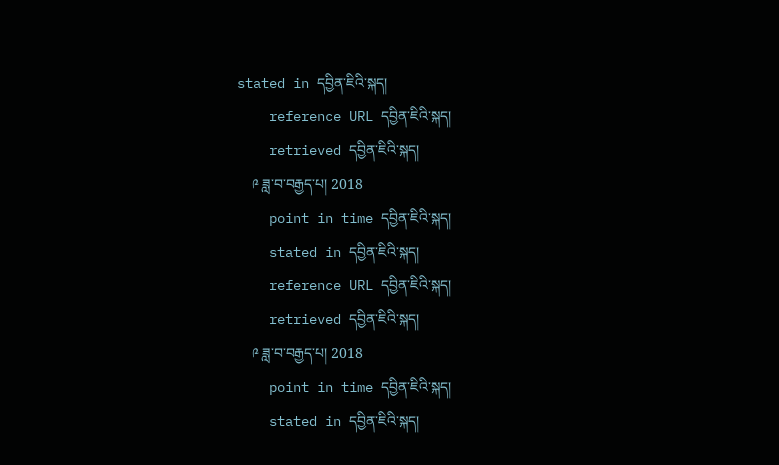stated in དབྱིན་ཇིའི་སྐད།
    reference URL དབྱིན་ཇིའི་སྐད།
    retrieved དབྱིན་ཇིའི་སྐད།
    ༩ ཟླ་བ་བརྒྱད་པ། 2018
    point in time དབྱིན་ཇིའི་སྐད།
    stated in དབྱིན་ཇིའི་སྐད།
    reference URL དབྱིན་ཇིའི་སྐད།
    retrieved དབྱིན་ཇིའི་སྐད།
    ༩ ཟླ་བ་བརྒྱད་པ། 2018
    point in time དབྱིན་ཇིའི་སྐད།
    stated in དབྱིན་ཇིའི་སྐད།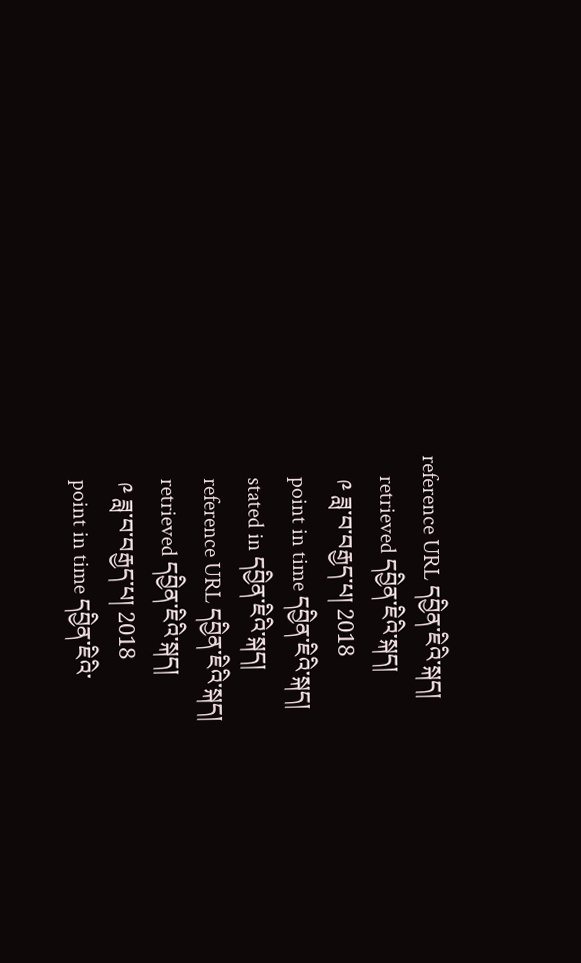reference URL དབྱིན་ཇིའི་སྐད།
    retrieved དབྱིན་ཇིའི་སྐད།
    ༩ ཟླ་བ་བརྒྱད་པ། 2018
    point in time དབྱིན་ཇིའི་སྐད།
    stated in དབྱིན་ཇིའི་སྐད།
    reference URL དབྱིན་ཇིའི་སྐད།
    retrieved དབྱིན་ཇིའི་སྐད།
    ༩ ཟླ་བ་བརྒྱད་པ། 2018
    point in time དབྱིན་ཇིའི་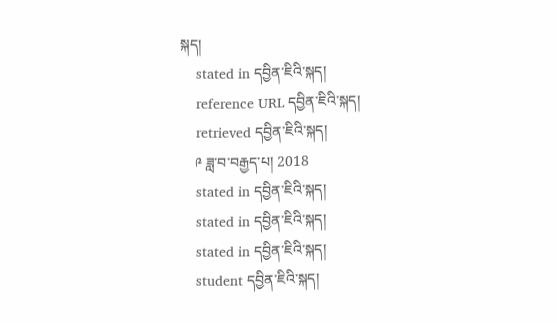སྐད།
    stated in དབྱིན་ཇིའི་སྐད།
    reference URL དབྱིན་ཇིའི་སྐད།
    retrieved དབྱིན་ཇིའི་སྐད།
    ༩ ཟླ་བ་བརྒྱད་པ། 2018
    stated in དབྱིན་ཇིའི་སྐད།
    stated in དབྱིན་ཇིའི་སྐད།
    stated in དབྱིན་ཇིའི་སྐད།
    student དབྱིན་ཇིའི་སྐད།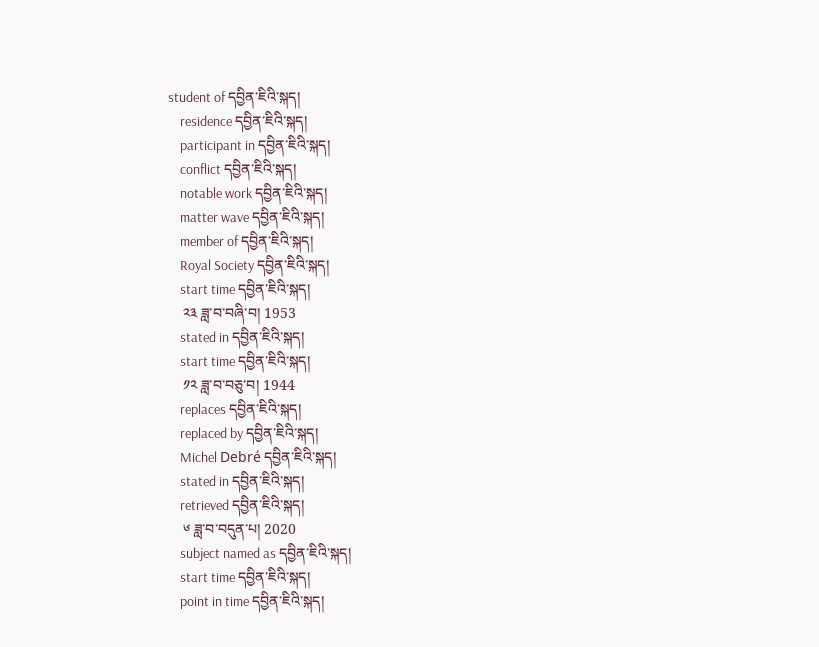student of དབྱིན་ཇིའི་སྐད།
    residence དབྱིན་ཇིའི་སྐད།
    participant in དབྱིན་ཇིའི་སྐད།
    conflict དབྱིན་ཇིའི་སྐད།
    notable work དབྱིན་ཇིའི་སྐད།
    matter wave དབྱིན་ཇིའི་སྐད།
    member of དབྱིན་ཇིའི་སྐད།
    Royal Society དབྱིན་ཇིའི་སྐད།
    start time དབྱིན་ཇིའི་སྐད།
    ༢༣ ཟླ་བ་བཞི་བ། 1953
    stated in དབྱིན་ཇིའི་སྐད།
    start time དབྱིན་ཇིའི་སྐད།
    ༡༢ ཟླ་བ་བཅུ་བ། 1944
    replaces དབྱིན་ཇིའི་སྐད།
    replaced by དབྱིན་ཇིའི་སྐད།
    Michel Debré དབྱིན་ཇིའི་སྐད།
    stated in དབྱིན་ཇིའི་སྐད།
    retrieved དབྱིན་ཇིའི་སྐད།
    ༦ ཟླ་བ་བདུན་པ། 2020
    subject named as དབྱིན་ཇིའི་སྐད།
    start time དབྱིན་ཇིའི་སྐད།
    point in time དབྱིན་ཇིའི་སྐད།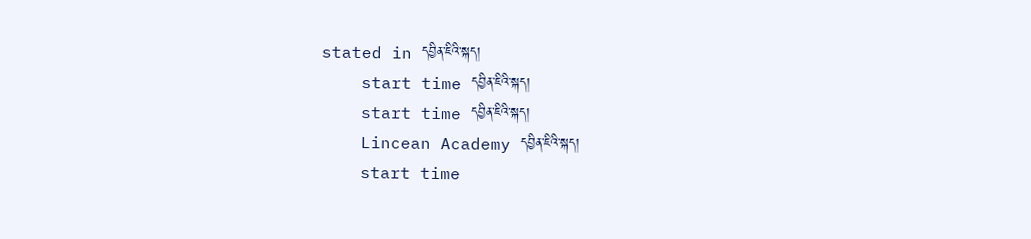stated in དབྱིན་ཇིའི་སྐད།
    start time དབྱིན་ཇིའི་སྐད།
    start time དབྱིན་ཇིའི་སྐད།
    Lincean Academy དབྱིན་ཇིའི་སྐད།
    start time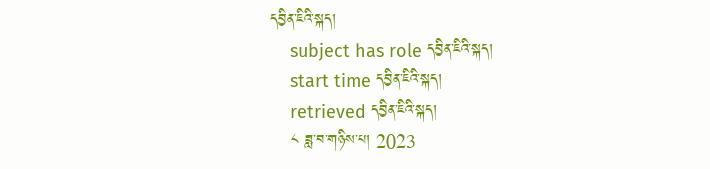དབྱིན་ཇིའི་སྐད།
    subject has role དབྱིན་ཇིའི་སྐད།
    start time དབྱིན་ཇིའི་སྐད།
    retrieved དབྱིན་ཇིའི་སྐད།
    ༨ ཟླ་བ་གཉིས་པ། 2023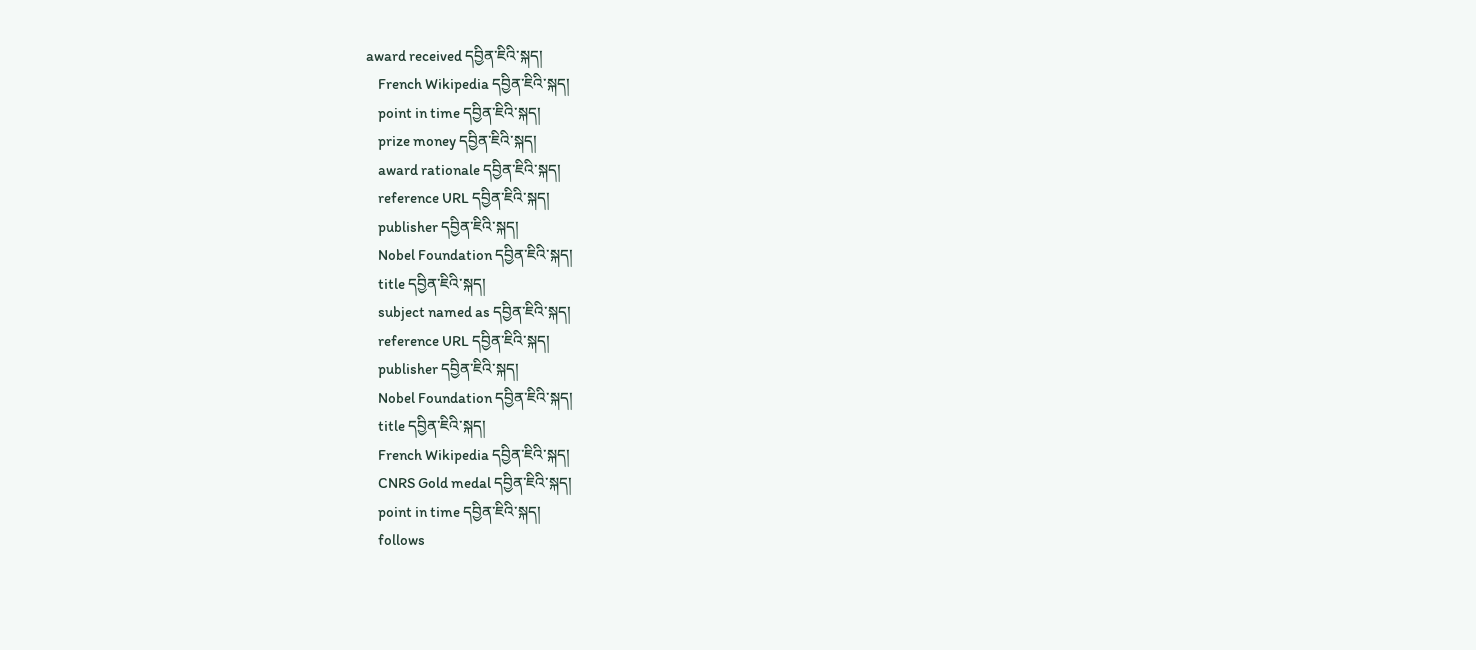award received དབྱིན་ཇིའི་སྐད།
    French Wikipedia དབྱིན་ཇིའི་སྐད།
    point in time དབྱིན་ཇིའི་སྐད།
    prize money དབྱིན་ཇིའི་སྐད།
    award rationale དབྱིན་ཇིའི་སྐད།
    reference URL དབྱིན་ཇིའི་སྐད།
    publisher དབྱིན་ཇིའི་སྐད།
    Nobel Foundation དབྱིན་ཇིའི་སྐད།
    title དབྱིན་ཇིའི་སྐད།
    subject named as དབྱིན་ཇིའི་སྐད།
    reference URL དབྱིན་ཇིའི་སྐད།
    publisher དབྱིན་ཇིའི་སྐད།
    Nobel Foundation དབྱིན་ཇིའི་སྐད།
    title དབྱིན་ཇིའི་སྐད།
    French Wikipedia དབྱིན་ཇིའི་སྐད།
    CNRS Gold medal དབྱིན་ཇིའི་སྐད།
    point in time དབྱིན་ཇིའི་སྐད།
    follows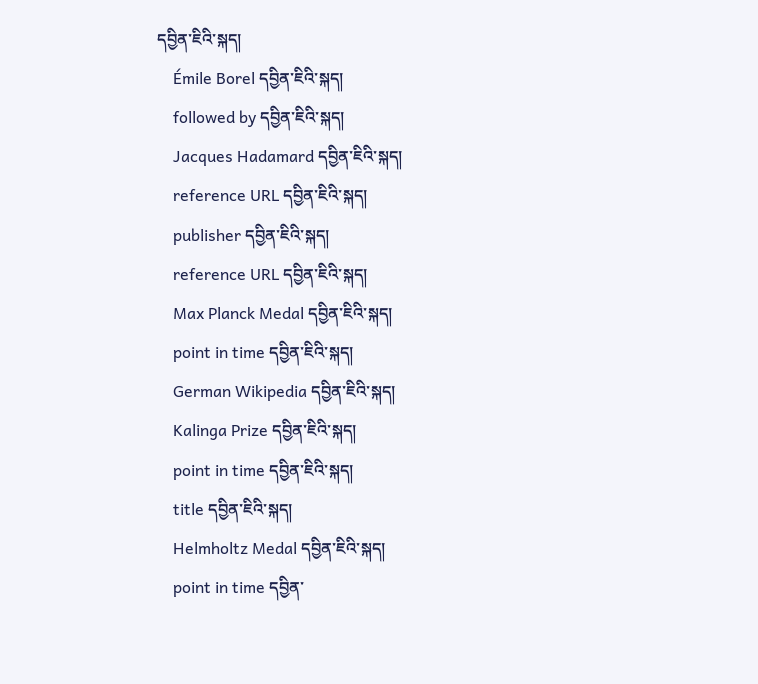དབྱིན་ཇིའི་སྐད།
    Émile Borel དབྱིན་ཇིའི་སྐད།
    followed by དབྱིན་ཇིའི་སྐད།
    Jacques Hadamard དབྱིན་ཇིའི་སྐད།
    reference URL དབྱིན་ཇིའི་སྐད།
    publisher དབྱིན་ཇིའི་སྐད།
    reference URL དབྱིན་ཇིའི་སྐད།
    Max Planck Medal དབྱིན་ཇིའི་སྐད།
    point in time དབྱིན་ཇིའི་སྐད།
    German Wikipedia དབྱིན་ཇིའི་སྐད།
    Kalinga Prize དབྱིན་ཇིའི་སྐད།
    point in time དབྱིན་ཇིའི་སྐད།
    title དབྱིན་ཇིའི་སྐད།
    Helmholtz Medal དབྱིན་ཇིའི་སྐད།
    point in time དབྱིན་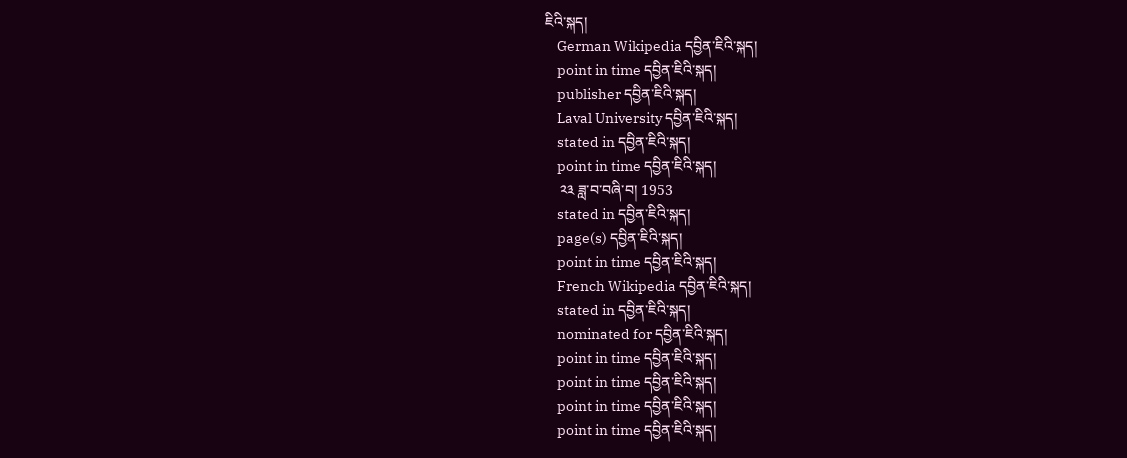ཇིའི་སྐད།
    German Wikipedia དབྱིན་ཇིའི་སྐད།
    point in time དབྱིན་ཇིའི་སྐད།
    publisher དབྱིན་ཇིའི་སྐད།
    Laval University དབྱིན་ཇིའི་སྐད།
    stated in དབྱིན་ཇིའི་སྐད།
    point in time དབྱིན་ཇིའི་སྐད།
    ༢༣ ཟླ་བ་བཞི་བ། 1953
    stated in དབྱིན་ཇིའི་སྐད།
    page(s) དབྱིན་ཇིའི་སྐད།
    point in time དབྱིན་ཇིའི་སྐད།
    French Wikipedia དབྱིན་ཇིའི་སྐད།
    stated in དབྱིན་ཇིའི་སྐད།
    nominated for དབྱིན་ཇིའི་སྐད།
    point in time དབྱིན་ཇིའི་སྐད།
    point in time དབྱིན་ཇིའི་སྐད།
    point in time དབྱིན་ཇིའི་སྐད།
    point in time དབྱིན་ཇིའི་སྐད།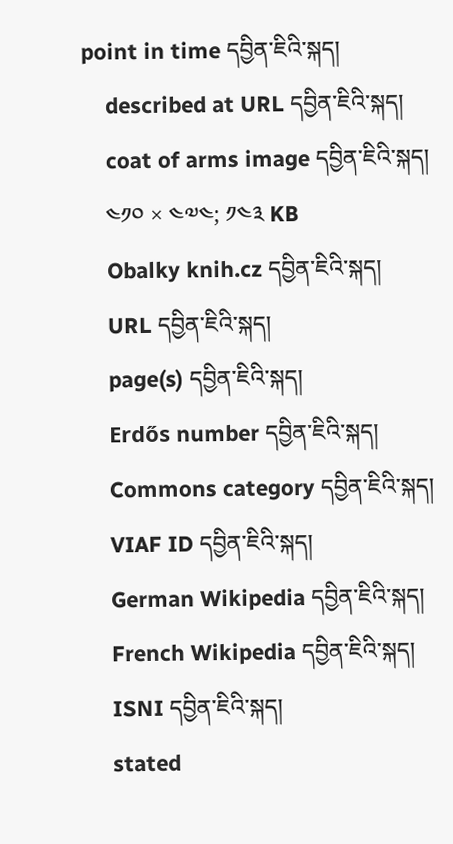point in time དབྱིན་ཇིའི་སྐད།
    described at URL དབྱིན་ཇིའི་སྐད།
    coat of arms image དབྱིན་ཇིའི་སྐད།
    ༤༡༠ × ༤༧༤; ༡༤༣ KB
    Obalky knih.cz དབྱིན་ཇིའི་སྐད།
    URL དབྱིན་ཇིའི་སྐད།
    page(s) དབྱིན་ཇིའི་སྐད།
    Erdős number དབྱིན་ཇིའི་སྐད།
    Commons category དབྱིན་ཇིའི་སྐད།
    VIAF ID དབྱིན་ཇིའི་སྐད།
    German Wikipedia དབྱིན་ཇིའི་སྐད།
    French Wikipedia དབྱིན་ཇིའི་སྐད།
    ISNI དབྱིན་ཇིའི་སྐད།
    stated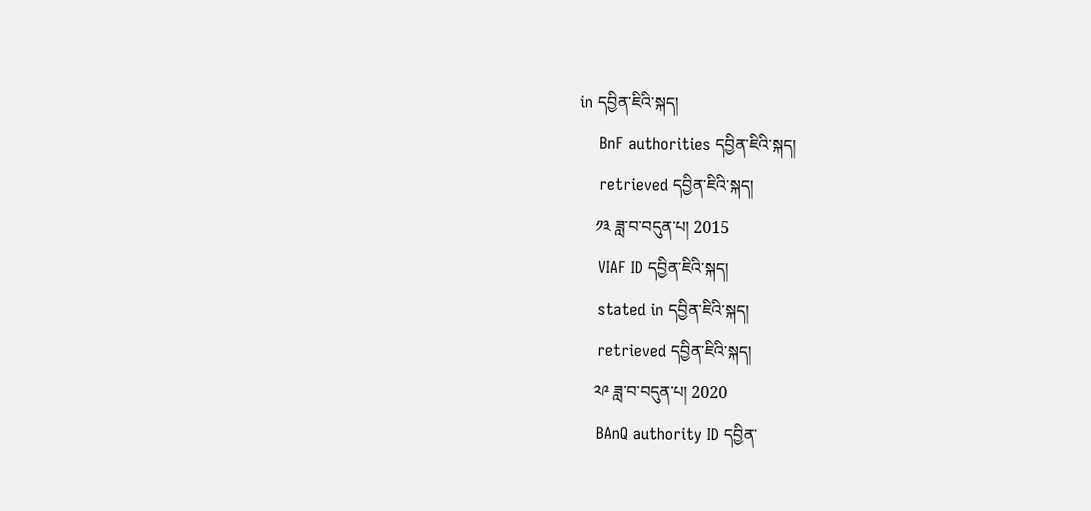in དབྱིན་ཇིའི་སྐད།
    BnF authorities དབྱིན་ཇིའི་སྐད།
    retrieved དབྱིན་ཇིའི་སྐད།
    ༡༣ ཟླ་བ་བདུན་པ། 2015
    VIAF ID དབྱིན་ཇིའི་སྐད།
    stated in དབྱིན་ཇིའི་སྐད།
    retrieved དབྱིན་ཇིའི་སྐད།
    ༢༩ ཟླ་བ་བདུན་པ། 2020
    BAnQ authority ID དབྱིན་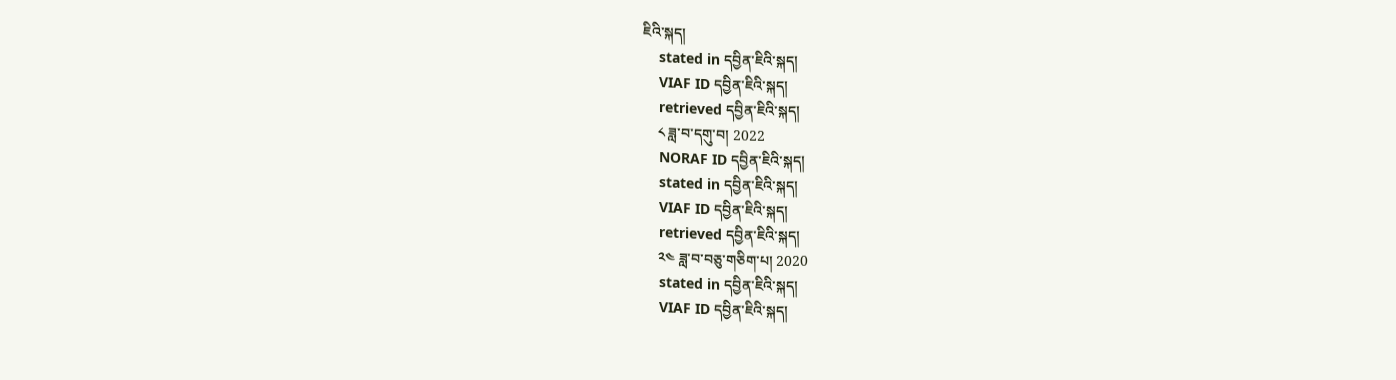ཇིའི་སྐད།
    stated in དབྱིན་ཇིའི་སྐད།
    VIAF ID དབྱིན་ཇིའི་སྐད།
    retrieved དབྱིན་ཇིའི་སྐད།
    ༨ ཟླ་བ་དགུ་བ། 2022
    NORAF ID དབྱིན་ཇིའི་སྐད།
    stated in དབྱིན་ཇིའི་སྐད།
    VIAF ID དབྱིན་ཇིའི་སྐད།
    retrieved དབྱིན་ཇིའི་སྐད།
    ༢༤ ཟླ་བ་བཅུ་གཅིག་པ། 2020
    stated in དབྱིན་ཇིའི་སྐད།
    VIAF ID དབྱིན་ཇིའི་སྐད།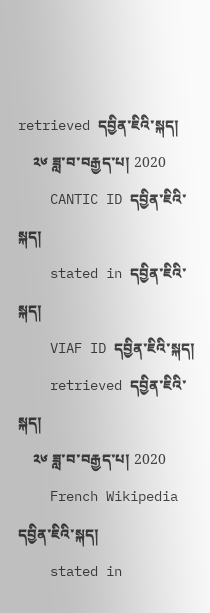retrieved དབྱིན་ཇིའི་སྐད།
    ༢༦ ཟླ་བ་བརྒྱད་པ། 2020
    CANTIC ID དབྱིན་ཇིའི་སྐད།
    stated in དབྱིན་ཇིའི་སྐད།
    VIAF ID དབྱིན་ཇིའི་སྐད།
    retrieved དབྱིན་ཇིའི་སྐད།
    ༢༦ ཟླ་བ་བརྒྱད་པ། 2020
    French Wikipedia དབྱིན་ཇིའི་སྐད།
    stated in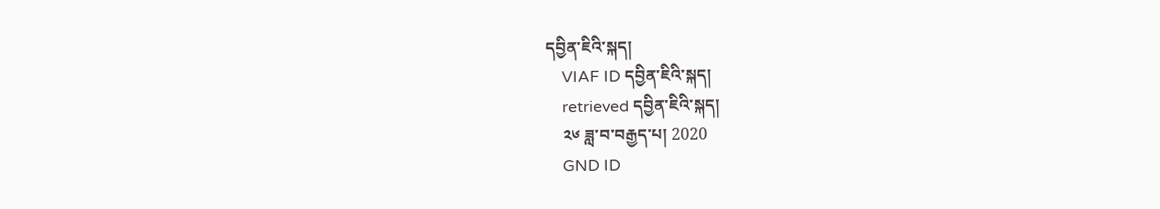དབྱིན་ཇིའི་སྐད།
    VIAF ID དབྱིན་ཇིའི་སྐད།
    retrieved དབྱིན་ཇིའི་སྐད།
    ༢༦ ཟླ་བ་བརྒྱད་པ། 2020
    GND ID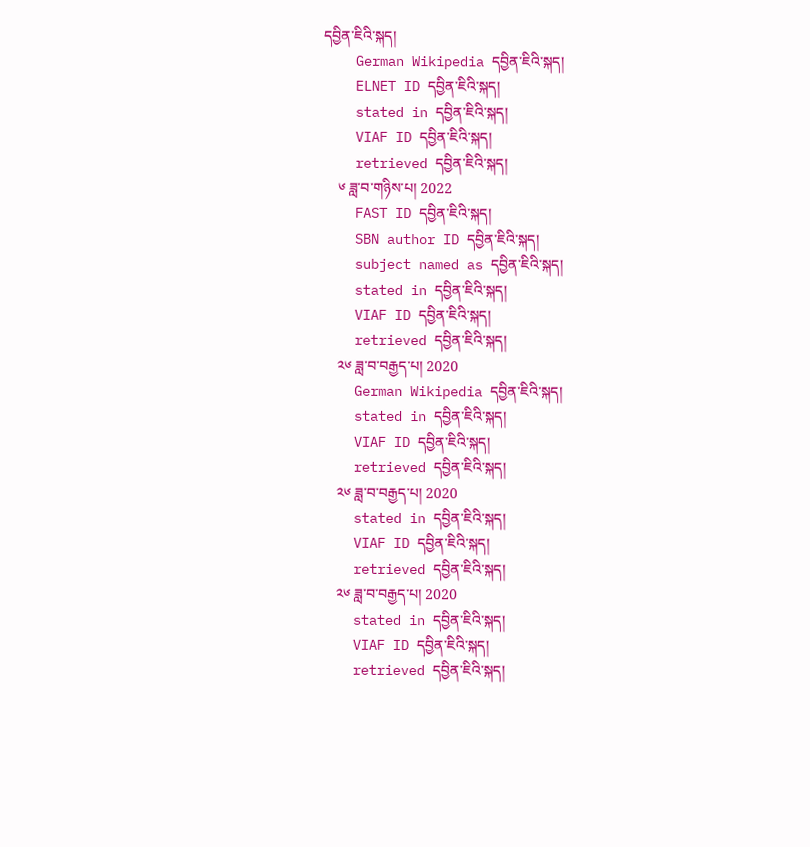དབྱིན་ཇིའི་སྐད།
    German Wikipedia དབྱིན་ཇིའི་སྐད།
    ELNET ID དབྱིན་ཇིའི་སྐད།
    stated in དབྱིན་ཇིའི་སྐད།
    VIAF ID དབྱིན་ཇིའི་སྐད།
    retrieved དབྱིན་ཇིའི་སྐད།
    ༦ ཟླ་བ་གཉིས་པ། 2022
    FAST ID དབྱིན་ཇིའི་སྐད།
    SBN author ID དབྱིན་ཇིའི་སྐད།
    subject named as དབྱིན་ཇིའི་སྐད།
    stated in དབྱིན་ཇིའི་སྐད།
    VIAF ID དབྱིན་ཇིའི་སྐད།
    retrieved དབྱིན་ཇིའི་སྐད།
    ༢༦ ཟླ་བ་བརྒྱད་པ། 2020
    German Wikipedia དབྱིན་ཇིའི་སྐད།
    stated in དབྱིན་ཇིའི་སྐད།
    VIAF ID དབྱིན་ཇིའི་སྐད།
    retrieved དབྱིན་ཇིའི་སྐད།
    ༢༦ ཟླ་བ་བརྒྱད་པ། 2020
    stated in དབྱིན་ཇིའི་སྐད།
    VIAF ID དབྱིན་ཇིའི་སྐད།
    retrieved དབྱིན་ཇིའི་སྐད།
    ༢༦ ཟླ་བ་བརྒྱད་པ། 2020
    stated in དབྱིན་ཇིའི་སྐད།
    VIAF ID དབྱིན་ཇིའི་སྐད།
    retrieved དབྱིན་ཇིའི་སྐད།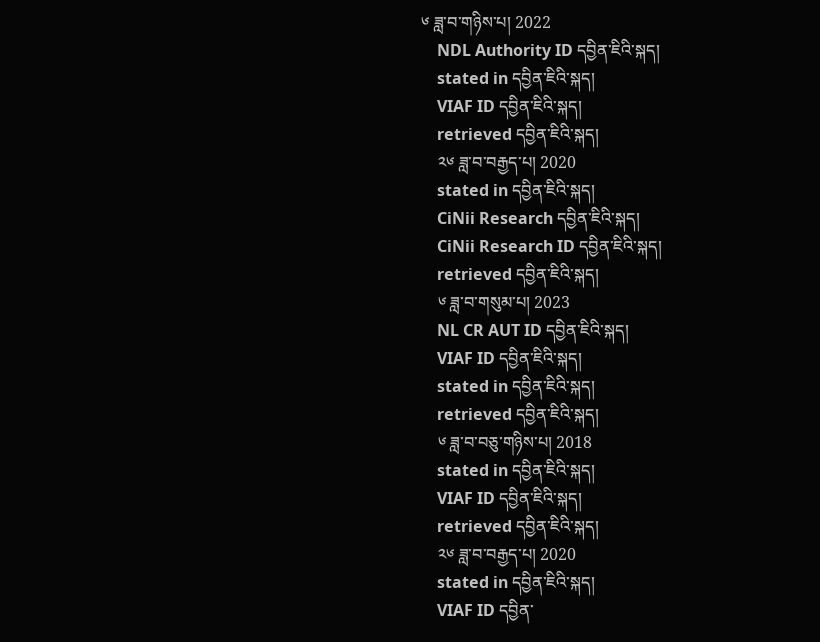༦ ཟླ་བ་གཉིས་པ། 2022
    NDL Authority ID དབྱིན་ཇིའི་སྐད།
    stated in དབྱིན་ཇིའི་སྐད།
    VIAF ID དབྱིན་ཇིའི་སྐད།
    retrieved དབྱིན་ཇིའི་སྐད།
    ༢༦ ཟླ་བ་བརྒྱད་པ། 2020
    stated in དབྱིན་ཇིའི་སྐད།
    CiNii Research དབྱིན་ཇིའི་སྐད།
    CiNii Research ID དབྱིན་ཇིའི་སྐད།
    retrieved དབྱིན་ཇིའི་སྐད།
    ༦ ཟླ་བ་གསུམ་པ། 2023
    NL CR AUT ID དབྱིན་ཇིའི་སྐད།
    VIAF ID དབྱིན་ཇིའི་སྐད།
    stated in དབྱིན་ཇིའི་སྐད།
    retrieved དབྱིན་ཇིའི་སྐད།
    ༦ ཟླ་བ་བཅུ་གཉིས་པ། 2018
    stated in དབྱིན་ཇིའི་སྐད།
    VIAF ID དབྱིན་ཇིའི་སྐད།
    retrieved དབྱིན་ཇིའི་སྐད།
    ༢༦ ཟླ་བ་བརྒྱད་པ། 2020
    stated in དབྱིན་ཇིའི་སྐད།
    VIAF ID དབྱིན་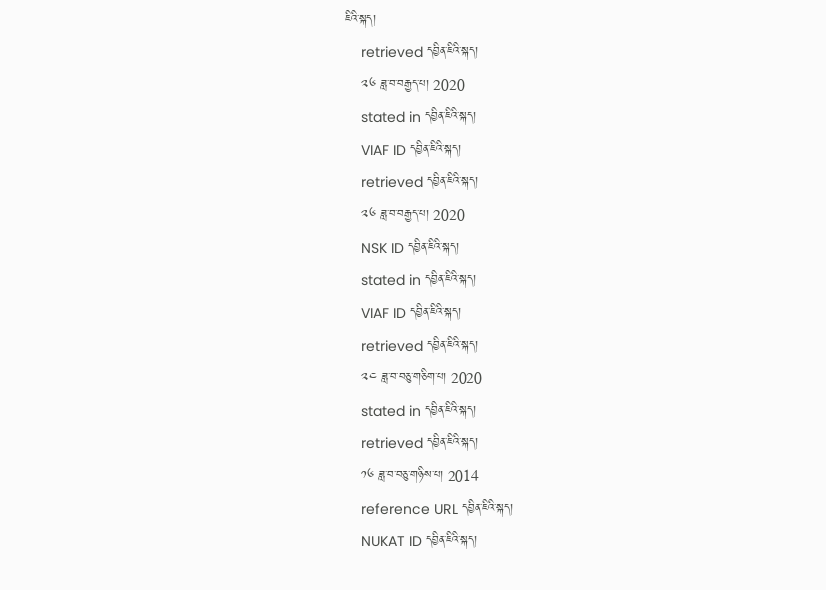ཇིའི་སྐད།
    retrieved དབྱིན་ཇིའི་སྐད།
    ༢༦ ཟླ་བ་བརྒྱད་པ། 2020
    stated in དབྱིན་ཇིའི་སྐད།
    VIAF ID དབྱིན་ཇིའི་སྐད།
    retrieved དབྱིན་ཇིའི་སྐད།
    ༢༦ ཟླ་བ་བརྒྱད་པ། 2020
    NSK ID དབྱིན་ཇིའི་སྐད།
    stated in དབྱིན་ཇིའི་སྐད།
    VIAF ID དབྱིན་ཇིའི་སྐད།
    retrieved དབྱིན་ཇིའི་སྐད།
    ༢༤ ཟླ་བ་བཅུ་གཅིག་པ། 2020
    stated in དབྱིན་ཇིའི་སྐད།
    retrieved དབྱིན་ཇིའི་སྐད།
    ༡༦ ཟླ་བ་བཅུ་གཉིས་པ། 2014
    reference URL དབྱིན་ཇིའི་སྐད།
    NUKAT ID དབྱིན་ཇིའི་སྐད།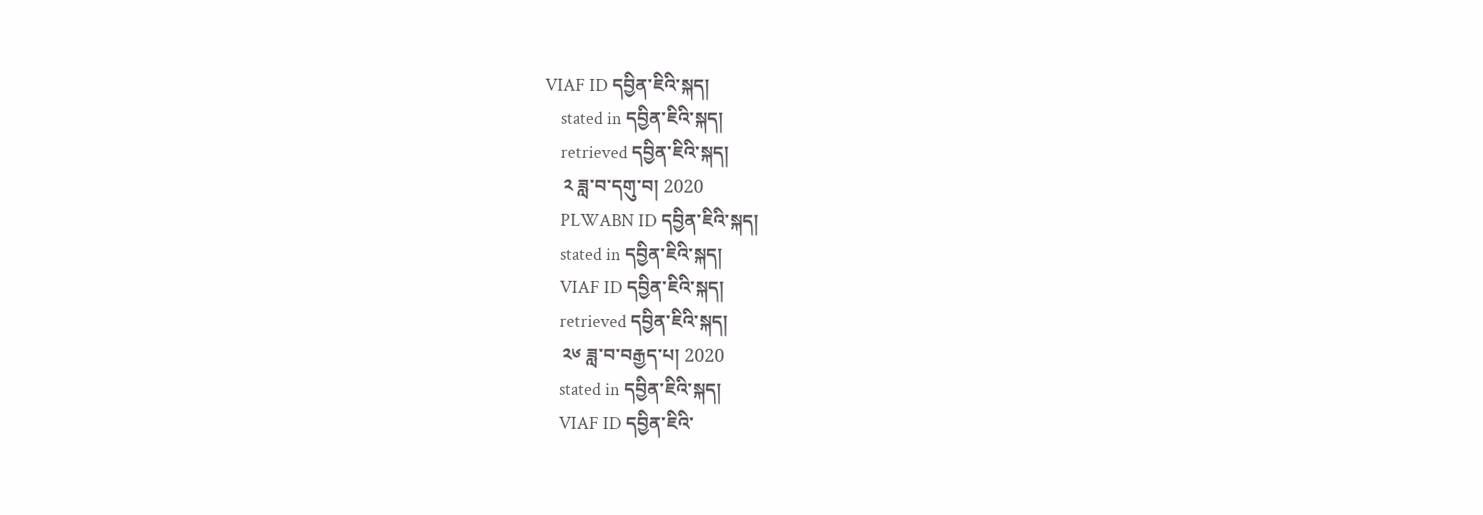VIAF ID དབྱིན་ཇིའི་སྐད།
    stated in དབྱིན་ཇིའི་སྐད།
    retrieved དབྱིན་ཇིའི་སྐད།
    ༢ ཟླ་བ་དགུ་བ། 2020
    PLWABN ID དབྱིན་ཇིའི་སྐད།
    stated in དབྱིན་ཇིའི་སྐད།
    VIAF ID དབྱིན་ཇིའི་སྐད།
    retrieved དབྱིན་ཇིའི་སྐད།
    ༢༦ ཟླ་བ་བརྒྱད་པ། 2020
    stated in དབྱིན་ཇིའི་སྐད།
    VIAF ID དབྱིན་ཇིའི་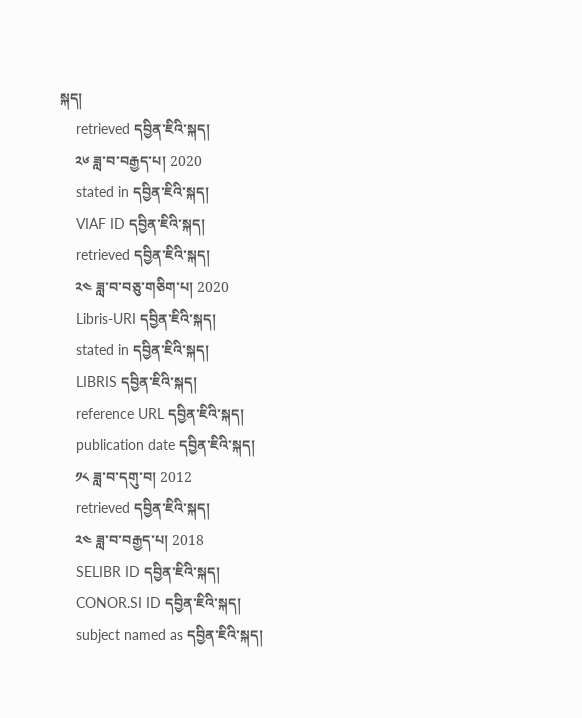སྐད།
    retrieved དབྱིན་ཇིའི་སྐད།
    ༢༦ ཟླ་བ་བརྒྱད་པ། 2020
    stated in དབྱིན་ཇིའི་སྐད།
    VIAF ID དབྱིན་ཇིའི་སྐད།
    retrieved དབྱིན་ཇིའི་སྐད།
    ༢༤ ཟླ་བ་བཅུ་གཅིག་པ། 2020
    Libris-URI དབྱིན་ཇིའི་སྐད།
    stated in དབྱིན་ཇིའི་སྐད།
    LIBRIS དབྱིན་ཇིའི་སྐད།
    reference URL དབྱིན་ཇིའི་སྐད།
    publication date དབྱིན་ཇིའི་སྐད།
    ༡༨ ཟླ་བ་དགུ་བ། 2012
    retrieved དབྱིན་ཇིའི་སྐད།
    ༢༤ ཟླ་བ་བརྒྱད་པ། 2018
    SELIBR ID དབྱིན་ཇིའི་སྐད།
    CONOR.SI ID དབྱིན་ཇིའི་སྐད།
    subject named as དབྱིན་ཇིའི་སྐད།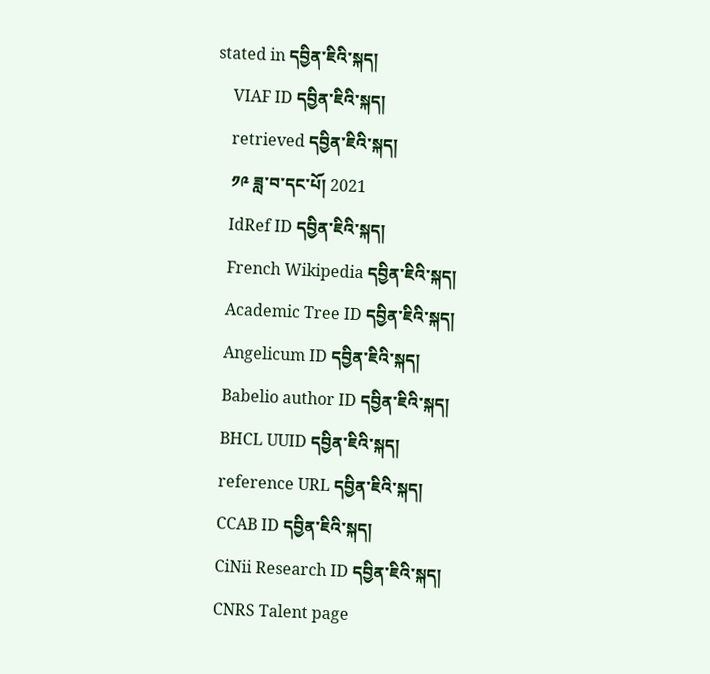stated in དབྱིན་ཇིའི་སྐད།
    VIAF ID དབྱིན་ཇིའི་སྐད།
    retrieved དབྱིན་ཇིའི་སྐད།
    ༡༩ ཟླ་བ་དང་པོ། 2021
    IdRef ID དབྱིན་ཇིའི་སྐད།
    French Wikipedia དབྱིན་ཇིའི་སྐད།
    Academic Tree ID དབྱིན་ཇིའི་སྐད།
    Angelicum ID དབྱིན་ཇིའི་སྐད།
    Babelio author ID དབྱིན་ཇིའི་སྐད།
    BHCL UUID དབྱིན་ཇིའི་སྐད།
    reference URL དབྱིན་ཇིའི་སྐད།
    CCAB ID དབྱིན་ཇིའི་སྐད།
    CiNii Research ID དབྱིན་ཇིའི་སྐད།
    CNRS Talent page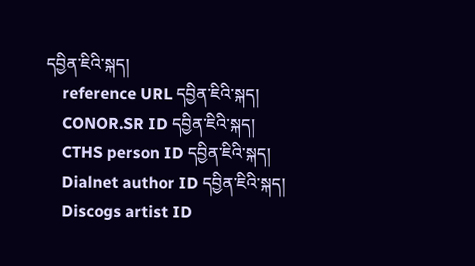དབྱིན་ཇིའི་སྐད།
    reference URL དབྱིན་ཇིའི་སྐད།
    CONOR.SR ID དབྱིན་ཇིའི་སྐད།
    CTHS person ID དབྱིན་ཇིའི་སྐད།
    Dialnet author ID དབྱིན་ཇིའི་སྐད།
    Discogs artist ID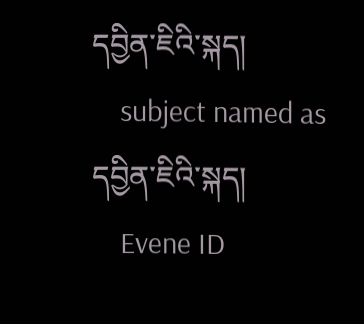དབྱིན་ཇིའི་སྐད།
    subject named as དབྱིན་ཇིའི་སྐད།
    Evene ID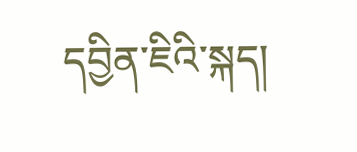དབྱིན་ཇིའི་སྐད།